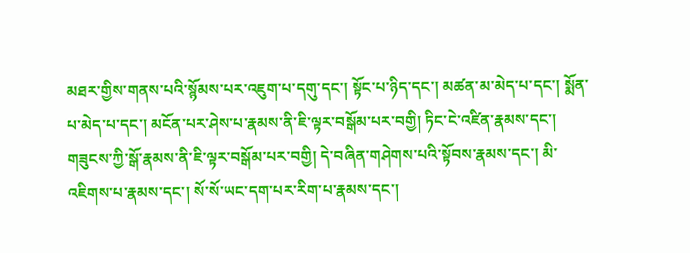མཐར་གྱིས་གནས་པའི་སྙོམས་པར་འཇུག་པ་དགུ་དང་། སྟོང་པ་ཉིད་དང་། མཚན་མ་མེད་པ་དང་། སྨོན་པ་མེད་པ་དང་། མངོན་པར་ཤེས་པ་རྣམས་ནི་ཇི་ལྟར་བསྒོམ་པར་བགྱི། ཏིང་ངེ་འཛིན་རྣམས་དང་། གཟུངས་ཀྱི་སྒོ་རྣམས་ནི་ཇི་ལྟར་བསྒོམ་པར་བགྱི། དེ་བཞིན་གཤེགས་པའི་སྟོབས་རྣམས་དང་། མི་འཇིགས་པ་རྣམས་དང་། སོ་སོ་ཡང་དག་པར་རིག་པ་རྣམས་དང་།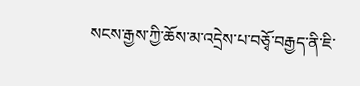སངས་རྒྱས་ཀྱི་ཆོས་མ་འདྲེས་པ་བཅྭོ་བརྒྱད་ནི་ཇི་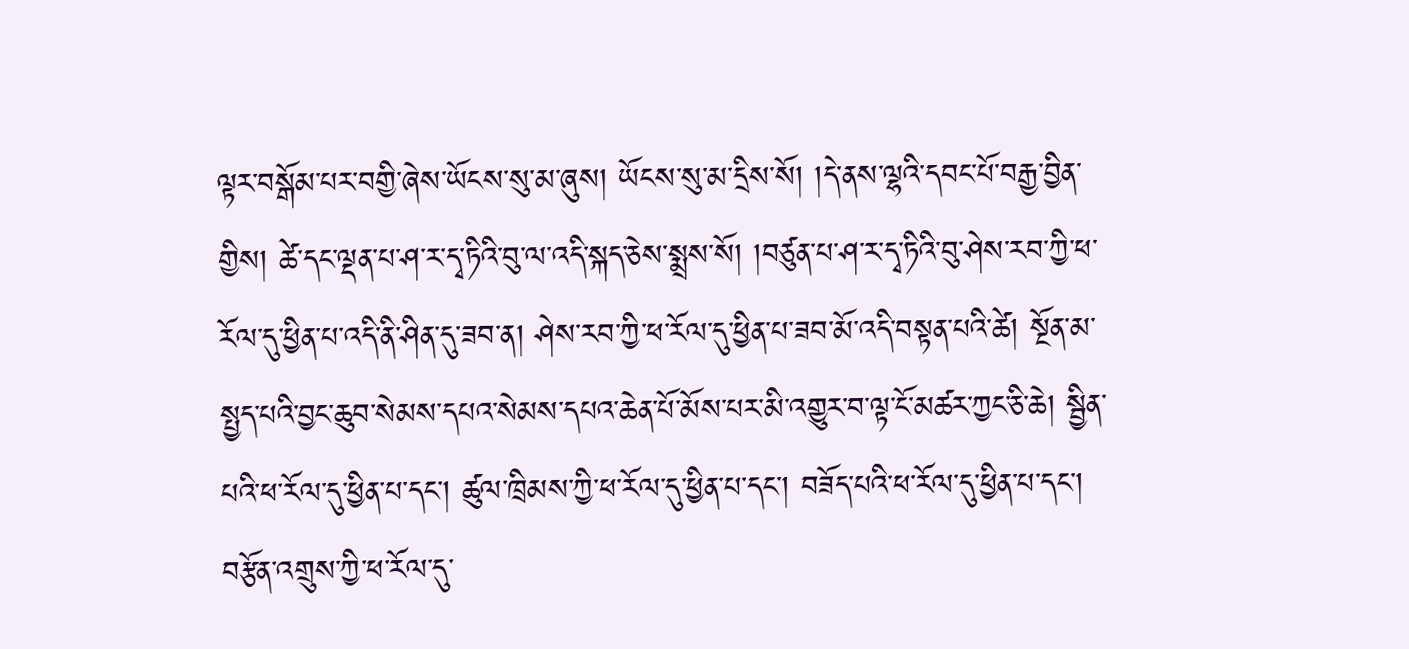ལྟར་བསྒོམ་པར་བགྱི་ཞེས་ཡོངས་སུ་མ་ཞུས། ཡོངས་སུ་མ་དྲིས་སོ། །དེ་ནས་ལྷའི་དབང་པོ་བརྒྱ་བྱིན་གྱིས། ཚེ་དང་ལྡན་པ་ཤ་ར་དྭ་ཏིའི་བུ་ལ་འདི་སྐད་ཅེས་སྨྲས་སོ། །བཙུན་པ་ཤ་ར་དྭ་ཏིའི་བུ་ཤེས་རབ་ཀྱི་ཕ་རོལ་དུ་ཕྱིན་པ་འདི་ནི་ཤིན་དུ་ཟབ་ན། ཤེས་རབ་ཀྱི་ཕ་རོལ་དུ་ཕྱིན་པ་ཟབ་མོ་འདི་བསྟན་པའི་ཚེ། སྔོན་མ་སྤྱད་པའི་བྱང་ཆུབ་སེམས་དཔའ་སེམས་དཔའ་ཆེན་པོ་མོས་པར་མི་འགྱུར་བ་ལྟ་ངོ་མཚར་ཀྱང་ཅི་ཆེ། སྦྱིན་པའི་ཕ་རོལ་དུ་ཕྱིན་པ་དང་། ཚུལ་ཁྲིམས་ཀྱི་ཕ་རོལ་དུ་ཕྱིན་པ་དང་། བཟོད་པའི་ཕ་རོལ་དུ་ཕྱིན་པ་དང་། བརྩོན་འགྲུས་ཀྱི་ཕ་རོལ་དུ་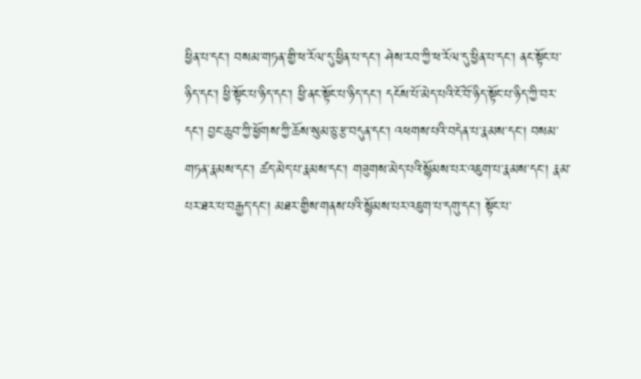ཕྱིན་པ་དང་། བསམ་གཏན་གྱི་ཕ་རོལ་དུ་ཕྱིན་པ་དང་། ཤེས་རབ་ཀྱི་ཕ་རོལ་དུ་ཕྱིན་པ་དང་། ནང་སྟོང་པ་ཉིད་དང་། ཕྱི་སྟོང་པ་ཉིད་དང་། ཕྱི་ནང་སྟོང་པ་ཉིད་དང་། དངོས་པོ་མེད་པའི་ངོ་བོ་ཉིད་སྟོང་པ་ཉིད་ཀྱི་བར་དང་། བྱང་ཆུབ་ཀྱི་ཕྱོགས་ཀྱི་ཆོས་སུམ་ཅུ་རྩ་བདུན་དང་། འཕགས་པའི་བདེན་པ་རྣམས་དང་། བསམ་གཏན་རྣམས་དང་། ཚད་མེད་པ་རྣམས་དང་། གཟུགས་མེད་པའི་སྙོམས་པར་འཇུག་པ་རྣམས་དང་། རྣམ་པར་ཐར་པ་བརྒྱད་དང་། མཐར་གྱིས་གནས་པའི་སྙོམས་པར་འཇུག་པ་དགུ་དང་། སྟོང་པ་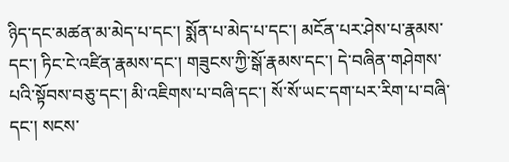ཉིད་དང་མཚན་མ་མེད་པ་དང་། སྨོན་པ་མེད་པ་དང་། མངོན་པར་ཤེས་པ་རྣམས་དང་། ཏིང་ངེ་འཛིན་རྣམས་དང་། གཟུངས་ཀྱི་སྒོ་རྣམས་དང་། དེ་བཞིན་གཤེགས་པའི་སྟོབས་བཅུ་དང་། མི་འཇིགས་པ་བཞི་དང་། སོ་སོ་ཡང་དག་པར་རིག་པ་བཞི་དང་། སངས་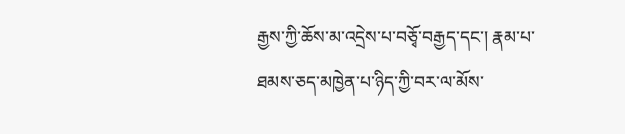རྒྱས་ཀྱི་ཆོས་མ་འདྲེས་པ་བཅྭོ་བརྒྱད་དང་། རྣམ་པ་ཐམས་ཅད་མཁྱེན་པ་ཉིད་ཀྱི་བར་ལ་མོས་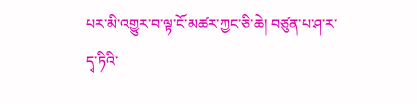པར་མི་འགྱུར་བ་ལྟ་ངོ་མཚར་ཀྱང་ཅི་ཆེ། བཙུན་པ་ཤ་ར་དྭ་ཏིའི་